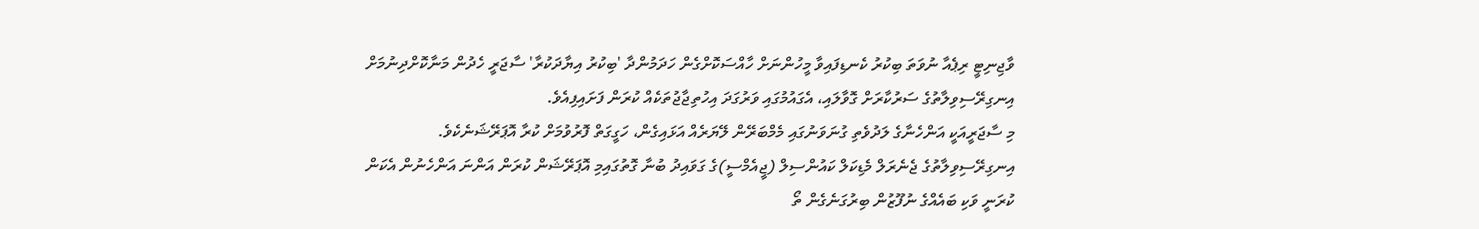ވާޖިނިޓީ ރިޕެއާ ނުވަތަ ބިކުރު ކެނޑިފައިވާ މީހުންނަށް ހާއްސަކޮށްގެން ހަދަމުންދާ 'ބިކުރު އިޔާދަކުރާ' ސާޖަރީ ހެދުން މަނާކޮށްދިނުމަށް އިނގިރޭސިވިލާތުގެ ސަރުކާރަށް ގޮވާލައި، އެގައުމުގައި ވަރުގަދަ އިހުތިޖާޖުތަކެއް ކުރަން ފަށައިފިއެވެ.
މި ސާޖަރީއަކީ އަންހެނާގެ ލަދުވެތި ގުނަވަނުގައި މެމްބަރޭން ލޭޔަރެއް އަޅައިގެން، ހަގީގަތް ފޮރުވުމަށް ކުރާ އޮޕަރޭޝަނެކެވެ.
އިނގިރޭސިވިލާތުގެ ޖެނެރަލް މެޑިކަލް ކައުންސިލް (ޖީއެމްސީ)ގެ ގަވައިދު ބުނާ ގޮތުގައިމި އޮޕަރޭޝަން ކުރަން އަންނަ އަންހެނުން އެކަން ކުރަނީ ވަކި ބައެއްގެ ނުފޫޒުން ބިރުގަނެގެން ތޯ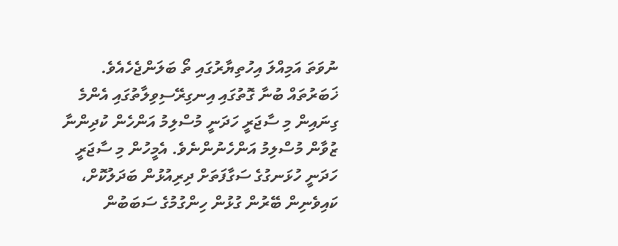ނުވަތަ އަމިއްލަ އިހުތިޔާރުގައި ތޯ ބަލަންޖެހެއެވެ.
ޚަބަރުތައް ބުނާ ގޮތުގައި އިނގިރޭސިވިލާތުގައި އެންމެ ގިނައިން މި ސާޖަރީ ހަދަނީ މުސްލިމު އަންހެން ކުދިންނާ ޒުވާން މުސްލިމު އަންހެނުންނެވެ. އެމީހުން މި ސާޖަރީ ހަދަނީ ހުޅަނގުގެ ސަގާފަތަށް ދިރިއުޅުން ބަދަލުކޮށް، ކައިވެނިން ބޭރުން ގުޅުން ހިންގުމުގެ ސަބަބުން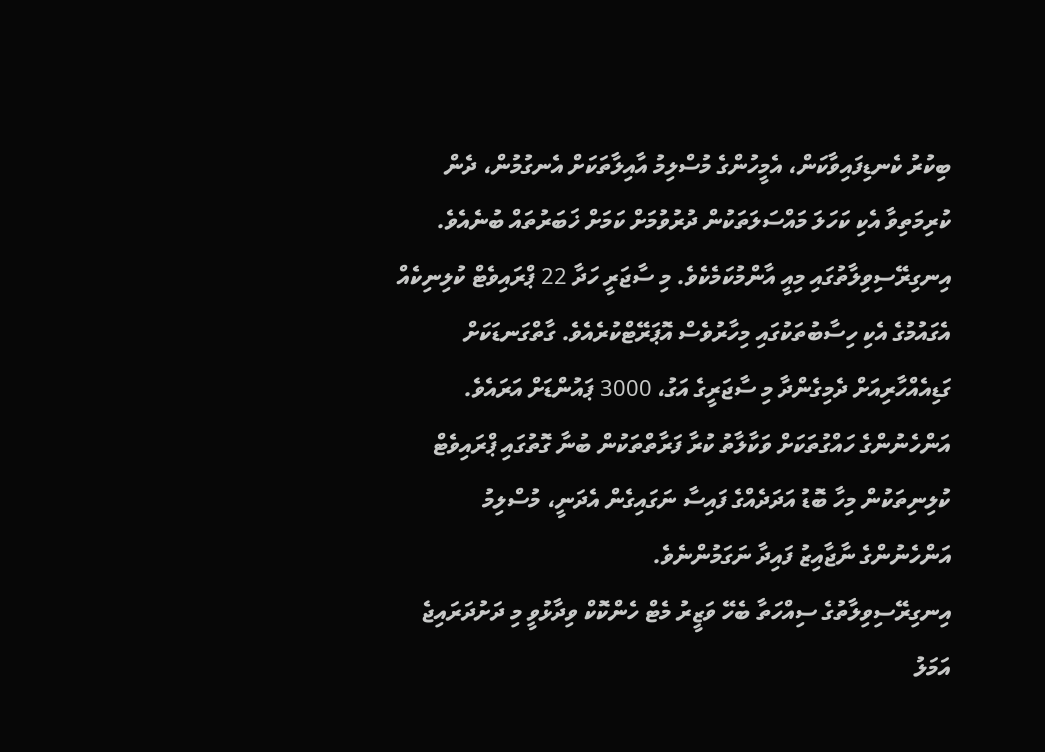ބިކުރު ކެނޑިފައިވާކަން، އެމީހުންގެ މުސްލިމު އާއިލާތަކަށް އެނގުމުން، ދެން ކުރިމަތިވާ އެކި ކަހަލަ މައްސަލަތަކުން ދުރުވުމަށް ކަމަށް ޚަބަރުތައް ބުނެއެވެ.
އިނގިރޭސިވިލާތުގައި މިއީ އާންމުކަމެކެވެ. މި ސާޖަރީ ހަދާ 22 ޕްރައިވެޓް ކުލިނިކެއް އެގައުމުގެ އެކި ހިސާބުތަކުގައި މިހާރުވެސް އޮޕަރޭޓްކުރެއެވެ. ގާތްގަނޑަކަށް ގަޑިއެއްހާރިއަށް ދެމިގެންދާ މި ސާޖަރީގެ އަގު، 3000 ޕައުންޑަށް އަރައެވެ.
އަންހެނުންގެ ހައްގުތަކަށް ވަކާލާތު ކުރާ ފަރާތްތަކުން ބުނާ ގޮތުގައި ޕްރައިވެޓް ކުލިނިތަކުން މިހާ ބޮޑު އަދަދެއްގެ ފައިސާ ނަގައިގެން އެދަނީ، މުސްލިމު އަންހެނުންގެ ނާޖާއިޒު ފައިދާ ނަގަމުންނެވެ.
އިނގިރޭސިވިލާތުގެ ސިއްހަތާ ބެހޭ ވަޒީރު މެޓް ހެންކޮކް ވިދާޅުވީ މި ދަށުދަރައިޖެ އަމަލު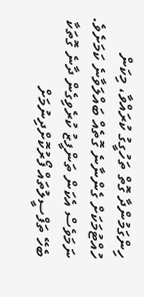ހިންގަމުންދާ ގޮތް ތަހުގީގު ކުރައްވާ، މިކަން ހުއްޓުމަކަށް ގެންނާނެ ގޮތެއް ބައްލަވާނެ ކަމަށެވެ. ނަމަވެސް އެކަން ތަންފީޒު ކުރެވިގެން ދާނެ ގޮތަކާ ބެހޭ ތަފްސީލުތައް ފޯރުކޮށްދިނުމަށް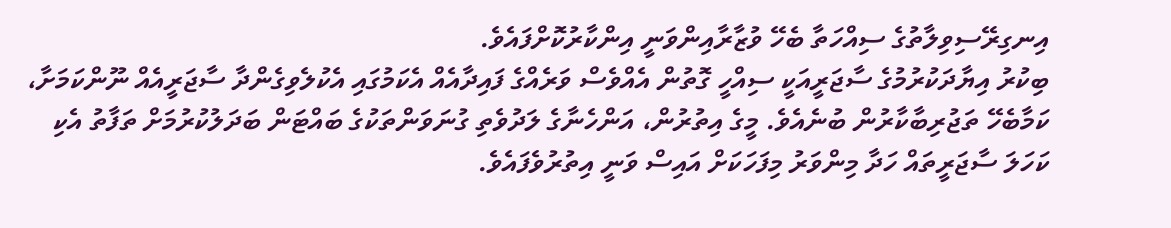އިނގިރޭސިވިލާތުގެ ސިއްހަތާ ބެހޭ ވުޒާރާއިންވަނީ އިންކާރުކޮށްފައެވެ.
ބިކުރު އިޔާދަކުރުމުގެ ސާޖަރީއަކީ ސިއްހީ ގޮތުން އެއްވެސް ވަރެއްގެ ފައިދާއެއް އެކަމުގައި އެކުލެވިގެންދާ ސާޖަރީއެއް ނޫންކަމަށާ، ކަމާބެހޭ ތަޖުރިބާކާރުން ބުނެއެވެ. މީގެ އިތުރުން، އަންހެނާގެ ލަދުވެތި ގުނަވަންތަކުގެ ބައްޓަން ބަދަލުކުރުމަށް ތަފާތު އެކި ކަހަލަ ސާޖަރީތައް ހަދާ މިންވަރު މިފަހަކަށް އައިސް ވަނީ އިތުރުވެފައެވެ.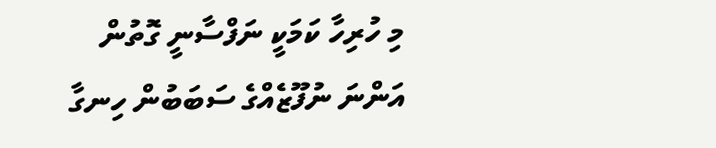މި ހުރިހާ ކަމަކީ ނަފްސާނީ ގޮތުން އަންނަ ނުފޫޒެއްގެ ސަބަބުން ހިނގާ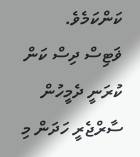ކަންކަމެވެ.
ޥަޓިސް ދިސް ކަން ކުރަނީ ދެމީހުން ސާރްޖެރީ ހަދަން މި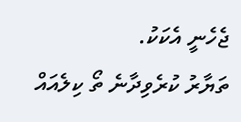ޖެހެނީ އެކަކު.
ތަޔާރު ކުރެވިދާނެ ތޯ ކިލެއައް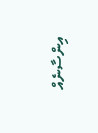އިންސާނެއް